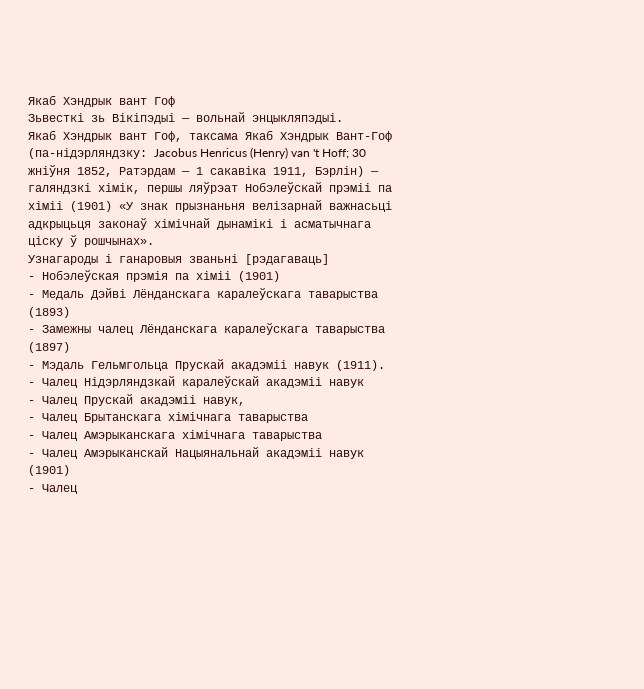Якаб Хэндрык вант Гоф
Зьвесткі зь Вікіпэдыі — вольнай энцыкляпэдыі.
Якаб Хэндрык вант Гоф, таксама Якаб Хэндрык Вант-Гоф (па-нідэрляндзку: Jacobus Henricus (Henry) van 't Hoff; 30 жніўня 1852, Ратэрдам — 1 сакавіка 1911, Бэрлін) — галяндзкі хімік, першы ляўрэат Нобэлеўскай прэміі па хіміі (1901) «У знак прызнаньня велізарнай важнасьці адкрыцьця законаў хімічнай дынамікі і асматычнага ціску ў рошчынах».
Узнагароды і ганаровыя званьні [рэдагаваць]
- Нобэлеўская прэмія па хіміі (1901)
- Медаль Дэйві Лёнданскага каралеўскага таварыства (1893)
- Замежны чалец Лёнданскага каралеўскага таварыства (1897)
- Мэдаль Гельмгольца Прускай акадэміі навук (1911).
- Чалец Нідэрляндзкай каралеўскай акадэміі навук
- Чалец Прускай акадэміі навук,
- Чалец Брытанскага хімічнага таварыства
- Чалец Амэрыканскага хімічнага таварыства
- Чалец Амэрыканскай Нацыянальнай акадэміі навук (1901)
- Чалец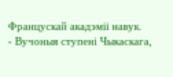Францускай акадэміі навук.
- Вучоныя ступені Чыкаскага,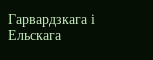Гарвардзкага і Ельскага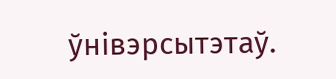ўнівэрсытэтаў.